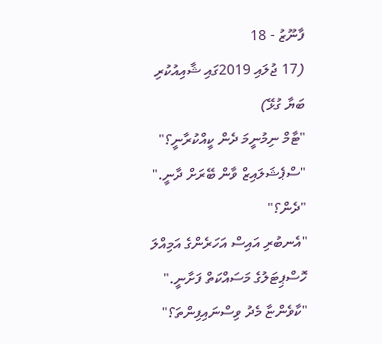ފާނޫޒު - 18
(17 ޖުލައި 2019ގައި ޝާއިއުކުރި ބަޔާ ގުޅޭ)
"ޓާމް ނިމުނީމަ ދެން ކީއްކުރާނީ؟"
"ސްޕެޝަލައިޒް ވާން ބޭރަށް ދާނީ."
"ދެން؟"
"އެނބުރި އައިސް އަހަރެންގެ އަމިއްލަ ހޮސްޕިޓަލުގެ މަސައްކަތް ފަށާނީ."
"ކާވެންޏާ މެދު ވިސްނައިފިންތަ؟"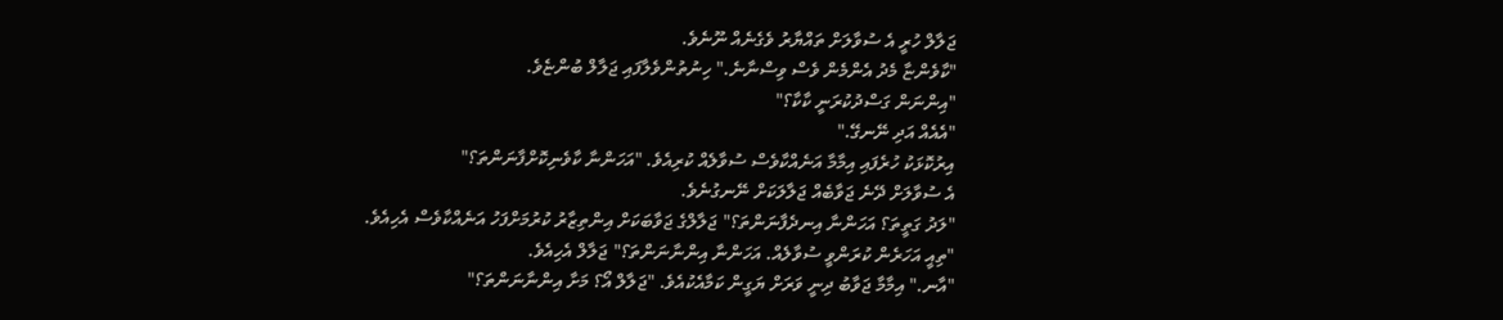ޖަލާލް ހުރީ އެ ސުވާލަށް ތައްޔާރު ވެގެނެއް ނޫނެވެ.
"ކާވެންޏާ މެދު އެންމެން ވެސް ވިސްނާނެ." ހިނުތުންވެލާފައި ޖަލާލް ބުންޏެވެ.
"އިންނަން ގަސްދުކުރަނީ ކާކާ؟"
"އެއެއް އަދި ނޭނގޭ."
އިރުކޮޅަކު ހުރެފައި އިމާމާ އަނެއްކާވެސް ސުވާލެއް ކުރިއެވެ. "އަހަންނާ ކާވެނިކޮށްފާނަންތަ؟"
އެ ސުވާލަށް ދޭނެ ޖަވާބެއް ޖަލާލަކަށް ނޭނގުނެވެ.
"ލަދު ގަތީތަ؟ އަހަންނާ އިނދެފާނަންތަ؟" ޖަލާލްގެ ޖަވާބަކަށް އިންތިޒާރު ކުރުމަށްފަހު އަނެއްކާވެސް އެހިއެވެ.
"ތިއީ އަހަރެން ކުރަންވީ ސުވާލެއް. އަހަންނާ އިންނާނަންތަ؟" ޖަލާލް އެހިއެވެ.
"އާނ." އިމާމާ ޖަވާބު ދިނީ ވަރަށް ޔަގީން ކަމާއެކުއެވެ. "ޖަލާލް އޯ؟ މަށާ އިންނާނަންތަ؟"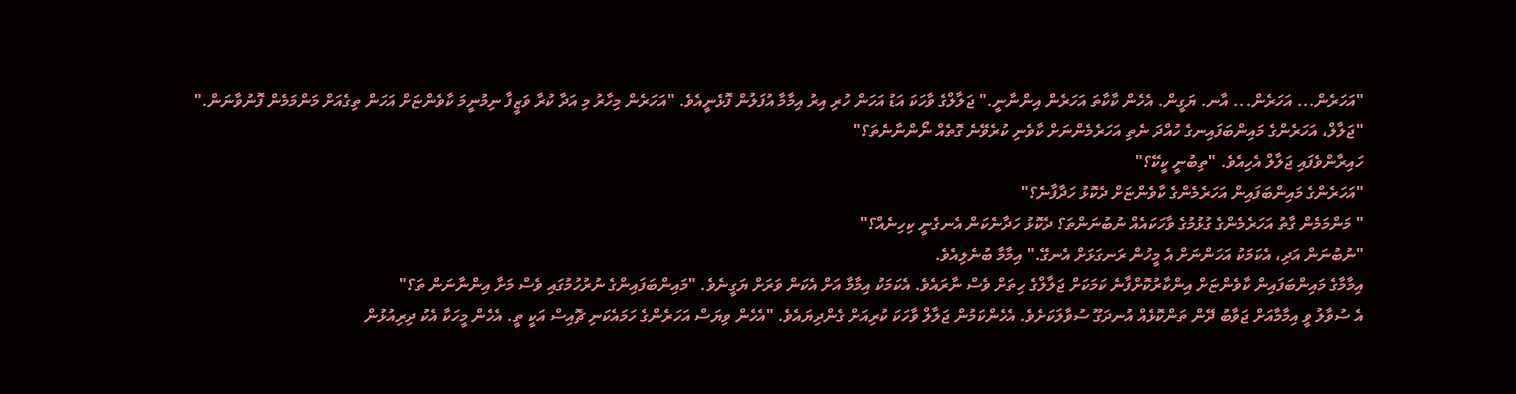"އަހަރެން... އަހަރެން... އާނ. ޔަގީން. އެހެން ކާކާތަ އަހަރެން އިންނާނީ." ޖަލާލްގެ ވާހަކަ އަޑު އަހަން ހުރި އިރު އިމާމާ އުފަލުން ފޮޅެނީއެވެ. "އަހަރެން މިހާރު މި އަދާ ކުރާ ވަޒީފާ ނިމުނީމަ ކާވެންޏަށް އަހަން ތިގެއަށް މަންމަމެން ފޮނުވާނަން."
"ޖަލާލް، އަހަރެންގެ މައިންބަފައިނގެ ހުއްދަ ނެތި އަހަރެމެންނަށް ކާވެނި ކުރެވޭނެ ގޮތެއް ނޯންނާނެތަ؟"
ހައިރާންވެފައި ޖަލާލް އެހިއެވެ. "ތިބުނީ ކީކޭ؟"
"އަހަރެންގެ މައިންބަފައިން އަހަރެމެންގެ ކާވެންޏަށް ދެކޮޅު ހަދާފާނެ؟"
" މަންމަމެން ގާތު އަހަރެމެންގެ ގުޅުމުގެ ވާހަކައެއް ނުބުނަންތަ؟ ދެކޮޅު ހަދާނެކަން އެނގެނީ ކިހިނެއް؟"
"ނުބުނަން އަދި، އެކަމަކު އަހަންނަށް އެ މީހުން ރަނގަޅަށް އެނގޭ." އިމާމާ ބުނެލިއެވެ.
އިމާމާގެ މައިންބަފައިން ކާވެންޏަށް އިންކާރުކޮށްފާނެ ކަމަކަށް ޖަލާލްގެ ހިތަށް ވެސް ނާރައެވެ. އެކަމަކު އިމާމާ އަށް އެކަން ވަރަށް ޔަގީނެވެ. "މައިންބަފައިންގެ ނުރުހުމުގައި ވެސް މަށާ އިންނާނަން ތަ؟"
އެ ސުވާލު ވީ އިމާމާއަށް ޖަވާބު ދޭން ތަންކޮޅެއް އުނދަގޫ ސުވާލަކަށެވެ. އެހެންކަމުން ޖަލާލް ވާހަކަ ކުރިއަށް ގެންދިޔައެވެ. "އެހެން ވިޔަސް އަހަރެންގެ ހަމައެކަނި ޗޮއިސް އަކީ ތީ. އެހެން މީހަކާ އެކު ދިރިއުޅުން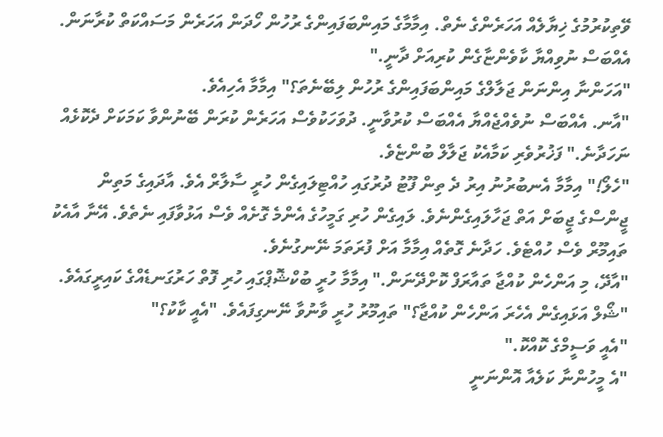ވޭތިކުރުމުގެ ޚިޔާލެއް އަހަރެންގެ ނެތް. އިމާމާގެ މައިންބަފައިންގެ ރުހުން ހޯދަން އަހަރެން މަސައްކަތް ކުރާނަން. އެއްބަސް ނުވިއްޔާ ކާވެންޏާގެން ކުރިއަށް ދާނީ."
"އަހަންނާ އިންނަން ޖަލާލްގެ މައިންބަފައިންގެ ރުހުން ލިބޭނެތަ؟" އިމާމާ އެހިއެވެ.
"އާނ. އެއްބަސް ނުވެއްޖެއްޔާ އެއްބަސް ކުރުވާނީ. ދުވަހަކުވެސް އަހަރެން ކުރަން ބޭނުންވާ ކަމަކަށް ދެކޮޅެއް ނަހަދާނެ." ފަޚުރުވެރި ކަމާއެކު ޖަލާލް ބުންޏެވެ.
"ހެލޯ!" އިމާމާ އެނބުރުނު އިރު ދެ ތިން ފޫޓު ދުރުގައި ހުއްޓިލައިގެން ހުރީ ސާލާރް އެވެ. އާދައިގެ މަތިން ޖީންސްގެ ޖީބަށް އަތް ޖަހާލައިގެންނެވެ. ލައިގެން ހުރި ގަމީހުގެ އެންމެ ގޮށެއް ވެސް އަޅުވާފައި ނެތެވެ. އޭނާ އާއެކު ތައިމޫރް ވެސް ހުއްޓެވެ. ހަދާނެ ގޮތެއް އިމާމާ އަށް ފުރަތަމަ ނޭނގުނެވެ.
"އާދޭ، މި އަންހެން ކުއްޖާ ތައާރަފް ކޮށްދޭނަން." އިމާމާ ހުރީ ބުކްޝޮޕްގައި ހުރި ފޮތް ހަރުގަނޑެއްގެ ކައިރީގައެވެ.
"ޝޯލް އަޅައިގެން އެހެރަ އަންހެން ކުއްޖާ؟" ތައިމޫރު ހުރީ ވާނުވާ ނޭނގިފައެވެ. "އެއީ ކާކު؟"
"އެއީ ވަސީމްގެ ކޮއްކޮ."
"އެ މީހުންނާ ކަލެއާ އޮންނަނީ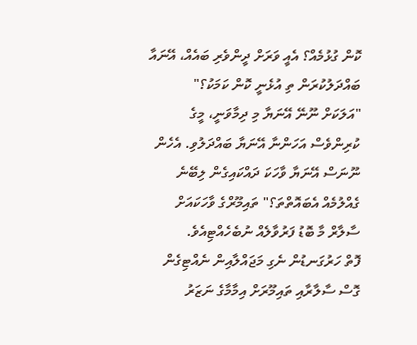ކޮން ގުޅުމެއް؟ އެއީ ވަރަށް ދީންވެރި ބައެއް، އޭނައާ ބައްދަލުކުރަން ތި އުޅެނީ ކޮން ކަމަކު؟"
"އަލަކަށް ނޫނޭ އޭނަޔާ މި ދިމާވަނީ، މީގެ ކުރިންވެސް އަހަންނާ އޭނަޔާ ބައްދަލުވި. އެހެން ނޫނަސް އޭނަޔާ ވާހަކަ ދައްކައިގެން ލިބޭނެ ގެއްލުމެއް އެބައޮތްތަ؟" ތައިމޫރްގެ ވާހަކައަށް ސާލާރް މާ ބޮޑު ފަރުވާލެއް ނުބެހެއްޓިއެވެ.
ފޮތް ހަރުގަނޑުން ނެގި މަޖައްލާއިން ނެއްޓިގެން ގޮސް ސާލާރާއި ތައިމޫރަށް އިމާމާގެ ނަޒަރު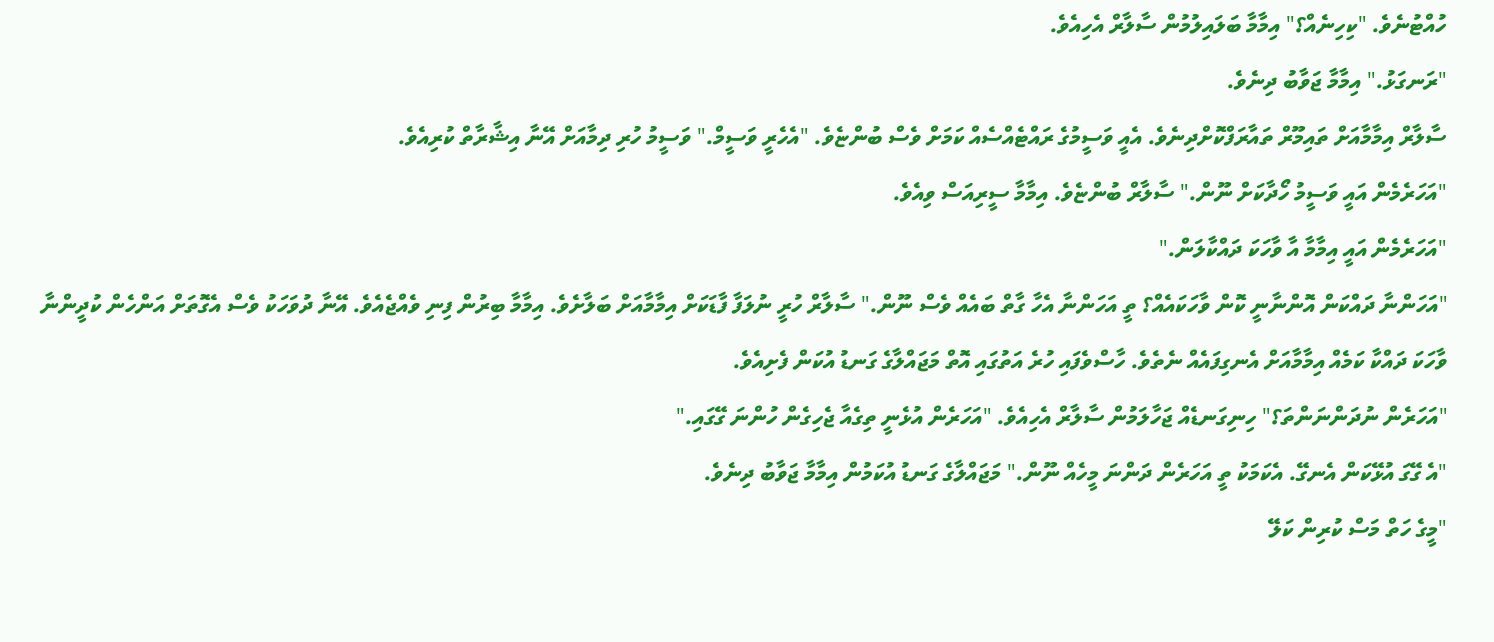ހުއްޓުނެވެ. "ކިހިނެއް؟" އިމާމާ ބަލައިލުމުން ސާލާރް އެހިއެވެ.
"ރަނގަޅު." އިމާމާ ޖަވާބު ދިނެވެ.
ސާލާރް އިމާމާއަށް ތައިމޫރް ތައާރަފްކޮށްދިނެވެ. އެއީ ވަސީމުގެ ރައްޓެއްސެއް ކަމަށް ވެސް ބުންޏެވެ. "އެހެރީ ވަސީމް." ވަސީމު ހުރި ދިމާއަށް އޭނާ އިޝާރާތް ކުރިއެވެ.
"އަހަރެމެން އައީ ވަސީމު ހޯދާކަށް ނޫން." ސާލާރް ބުންޏެވެ. އިމާމާ ސީރިއަސް ވިއެވެ.
"އަހަރެމެން އައީ އިމާމާ އާ ވާހަކަ ދައްކާލަން."
"އަހަންނާ ދައްކަން އޮންނާނީ ކޮން ވާހަކައެއް؟ ތީ އަހަންނާ އެހާ ގާތް ބައެއް ވެސް ނޫން." ސާލާރް ހުރީ ނުލަފާ ފާޑަކަށް އިމާމާއަށް ބަލާށެވެ. އިމާމާ ބިރުން ފިނި ވެއްޖެއެވެ. އޭނާ ދުވަހަކު ވެސް އެގޮތަށް އަންހެން ކުދީންނާ ވާހަކަ ދައްކާ ކަމެއް އިމާމާއަށް އެނގިފައެއް ނެތެވެ. ހާސްވެފައި ހުރެ އަތުގައި އޮތް މަޖައްލާގެ ގަނޑު އުކަން ފެށިއެވެ.
"އަހަރެން ނުދަންނަންތަ؟" ހިނިގަނޑެއް ޖަހާލަމުން ސާލާރް އެހިއެވެ. "އަހަރެން އުޅެނީ ތިގެއާ ޖެހިގެން ހުންނަ ގޭގައި."
"އެ ގޭގަ އުޅޭކަން އެނގޭ. އެކަމަކު ތީ އަހަރެން ދަންނަ މީހެއް ނޫން." މަޖައްލާގެ ގަނޑު އުކަމުން އިމާމާ ޖަވާބު ދިނެވެ.
"މީގެ ހަތް މަސް ކުރިން ކަލޭ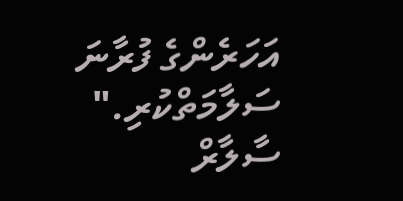އަހަރެންގެ ފުރާނަ ސަލާމަތްކުރި." ސާލާރް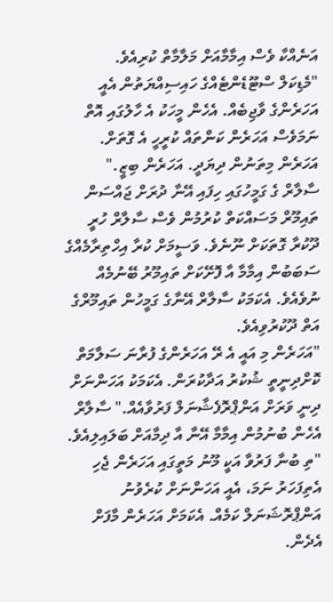އަނެއްކާ ވެސް އިމާމާއަށް މަލާމާތް ކުރިއެވެ.
"މެޑިކަލް ސްޓޫޑެންޓެއްގެ ހައިސިއްޔަތުން އެއީ އަހަރެންގެ ވާޖިބެއް. އެހެން މީހަކު އެ ހާލުގައި އޮތް ނަމަވެސް އަހަރެން ކަންތައް ކުރީހީ އެ ގޮތަށް. އަހަރެން މިތަނުން ދިޔަދީ. އަހަރެން ބިޒީ."
ސާލާރް ގެ ގަމީހުގައި ހިފައި އޭނާ ދުރަށް ޖައްސަން ތައިމޫރް މަސައްކަތް ކުރުމުން ވެސް ސާލާރް ހުރީ ދޫކުރާ ގޮތަކަށް ނޫނެވެ. ވަސީމަށް ކުރާ އިހްތިރާމެއްގެ ސަބަބުން އިމާމާ އާ ފޮށޭކަށް ތައިމޫރު ބޭނުމެއް ނުވެއެވެ. އެކަމަކު ސާލާރް އޭނާގެ ގަމީހުން ތައިމޫރްގެ އަތް ދޫކުރުވިއެވެ.
"އަހަރެން މި އައީ އެ ރޭ އަހަރެންގެ ފުރާނަ ސަލާމަތް ކޮށްދިނީތީ ޝުކުރު އަދާކުރަން. އެކަމަކު އަހަންނަށް ދިނީ ވަރަށް އަންޕްރޮފެޝާނަލް ފަރުވާއެއް." ސާލާރް އެހެން ބުނުމުން އިމާމާ އޭނާ އާ ދިމާއަށް ބަލައިލިއެވެ.
"ތި ބުނާ ފަރުވާ އަކީ މޫނު މަތީގައި އަހަރެން ޖެހި އެތިފަހަރު ނަމަ، އެއީ އަހަންނަށް ކުރެވުނު އަންޕްރޮޝަނަލް ކަމެއް. އެކަމަށް އަހަރެން މާފަށް އެދެން.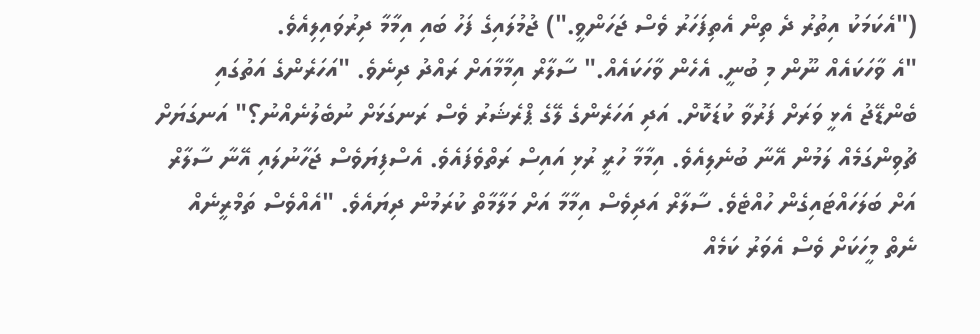("އެކަމަކު އިތުރު ދެ ތިން އެތިފަހަރު ވެސް ޖަހަންވީ.") ޖުމުލައިގެ ފަހު ބައި އިމާމާ ދިރުވައިލިއެވެ.
"އެ ވާހަކައެއް ނޫން މި ބުނީ. އެހެން ވާހަކައެއް." ސާލާރް އިމާމާއަށް ރައްދު ދިނެވެ. "އަހަރެންގެ އަތުގައި ބެންޑޭޖު އެޅީ ވަރަށް ފަރުވާ ކުޑަކޮށް. އަދި އަހަރެންގެ ލޭގެ ޕްރެޝަރު ވެސް ރަނގަޅަށް ނުބެލުނެއްނު؟" އަނގަޔަށް ޗުވިންގަމެއް ލަމުން އޭނާ ބުނެލިއެވެ. އިމާމާ ހުރީ ރުޅި އައިސް ރަތްވެފައެވެ. އެސްފިޔަވެސް ޖަހާނުލައި އޭނާ ސާލާރް އަށް ބަލަހައްޓައިގެން ހުއްޓެވެ. ސާލާރް އަދިވެސް އިމާމާ އަށް މަލާމާތް ކުރަމުން ދިޔައެވެ. "އެއްވެސް ތަމްރީނެއް ނެތް މީހަކަށް ވެސް އެވަރު ކަމެއް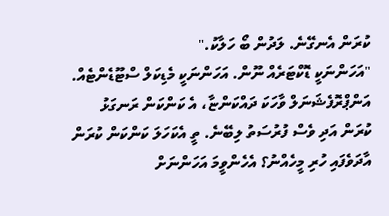ކުރަން އެނގޭނެ. ލަދުން ބޯ ހަލާކު."
"އަހަންނަކީ ޑޮކްޓަރެއް ނޫން. އަހަންނަކީ މެޑިކަލް ސްޓޫޑެންޓެއް. އަންޕްރޮފެޝަނަލް ވާހަކަ ދައްކަންޏާ، އެ ކަންކަން ރަނގަޅު ކުރަން އަދި ވެސް ފުރުސަތު ލިބޭނެ. ތީ އެކަހަލަ ކަންކަން ކުރަން އާދަވެފައި ހުރި މީހެއްނު؟ އެހެންވީމަ އަހަންނަށް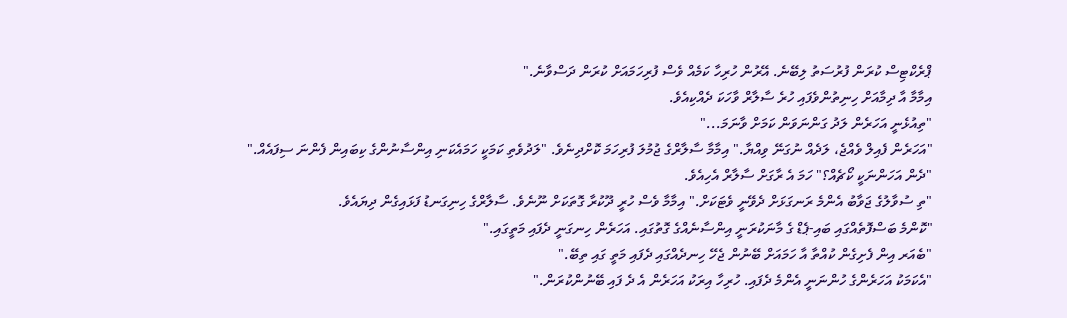ޕްރެކްޓިސް ކުރަން ފުރުސަތު ލިބޭނެ. އޭރުން ހުރިހާ ކަމެއް ވެސް ފުރިހަމައަށް ކުރަން ދަސްވާނެ."
އިމާމާ އާ ދިމާއަށް ހިނިތުންވެފައި ހުރެ ސާލާރް ވާހަކަ ދެއްކިއެވެ.
"ތިއުޅެނީ އަހަރެން ލަދު ގަންނަވަން ކަމަށް ވާނަމަ..."
"އަހަރެން ފެއިލް ވެއްޖެ، ލަދެއް ނުގަނޭ ވިއްޔާ." އިމާމާ ސާލާރްގެ ޖުމުލަ ފުރިހަމަ ކޮށްދިނެވެ. "ލަދުވެތި ކަމަކީ ހަމައެކަނި އިންސާނުންގެ ކިބައިން ފެންނަ ސިފައެއް."
"ދެން އަހަންނަކީ ކޯޗެއް؟" ހަމަ އެ ރާގަށް ސާލާރް އެހިއެވެ.
"ތި ސުވާލުގެ ޖަވާބު އެންމެ ރަނގަޅަށް ދެވޭނީ ވެޓަކަށް." އިމާމާ ވެސް ހުރީ ދޫކުރާ ގޮތަކަށް ނޫނެވެ. ސާލާރްގެ ހިނިގަނޑު ފަޅައިގެން ދިޔައެވެ.
"ކޮންމެ ބަސްފޮތެއްގައި ބައި-ޕެޑް ގެ މާނަކުރަނީ އިންސާނެއްގެ ގޮތުގައި. އަހަރެން ހިނގަނީ ދެފައި މަތީގައި."
"ބެއަރ އިން ފެށިގެން ކުއްތާ އާ ހަމައަށް ބޭނުން ޖެހޭ ހިނދެއްގައި ދެފައި މަތީ ގައި ތިބޭ."
"އެކަމަކު އަހަރެންގެ ހުންނަނީ އެންމެ ދެފައި. ހުރިހާ އިރަކު އަހަރެން އެ ދެ ފައި ބޭނުންކުރަން."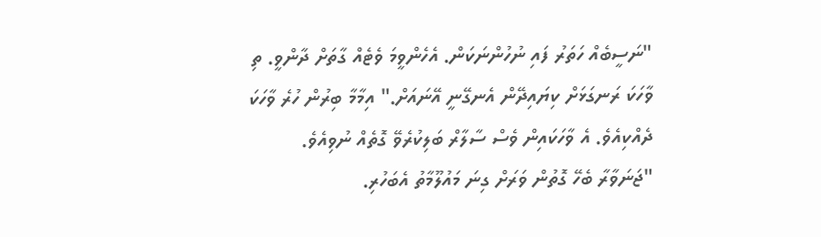"ނަސީބެއް ހަތަރު ފައި ނުހުންނަކަން. އެހެންވީމަ ވެޓެއް ގާތަށް ދާންވީ. ތި ވާހަކަ ރަނގަޅަށް ކިޔައިދޭން އެނގޭނީ އޭނައަށް." އިމާމާ ބިރުން ހުރެ ވާހަކަ ދެއްކިއެވެ. އެ ވާހަކައިން ވެސް ސާލާރް ބަލިކުރެވޭ ގޮތެއް ނުވިއެވެ.
"ޖަނަވާރާ ބެހޭ ގޮތުން ވަރަށް ގިނަ މައުލޫމާތު އެބަހުރި.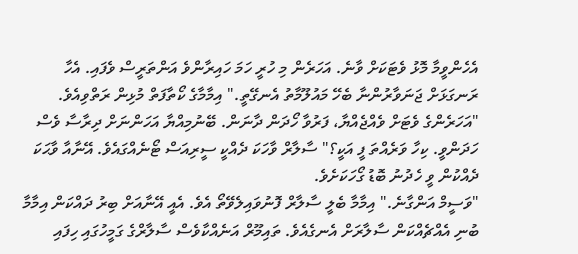އެހެންވީމާ މޮޅު ވެޓަކަށް ވާނެ. އަހަރެން މި ހުރީ ހަމަ ހައިރާންވެ އަންތަރީސް ވެފައި. އެހާ ރަނގަޅަށް ޖަނަވާރުންނާ ބެހޭ މައުލޫމާތު އެނގޭތީ." އިމާމާގެ ކޯތާފަތް މުޅިން ރަތްވިއެވެ. "އަހަރެންގެ ވެޓަށް ވެއްޖެއްޔާ، ފަރުވާ ހޯދަން ދާނަން. ބޭނުމިއްޔާ އަހަންނަށް ދިރާސާ ވެސް ހަދަންވީ. ކިހާ ވަރެއްތަ ފީ އަކީ؟" ސާލާރް ވާހަކަ ދެއްކީ ސީރިއަސް ޓޯނެއްގައެވެ. އޭނާއާ ވާޙަކަ ދެއްކުން ވީ ހެދުނު ބޮޑު ގޯހަކަށެވެ.
"ވަސީމް އަންގާނެ." އިމާމާ ބެލީ ސާލާރް ފޮނުވައިލެވޭތޯ އެވެ. އެއީ އޭނާއަށް ބިރު ދައްކަން އިމާމާ ބުނި އެއްޗެއްކަން ސާލާރަށް އެނގެއެވެ. ތައިމޫރް އަނެއްކާވެސް ސާލާރްގެ ގަމީހުގައި ހިފައި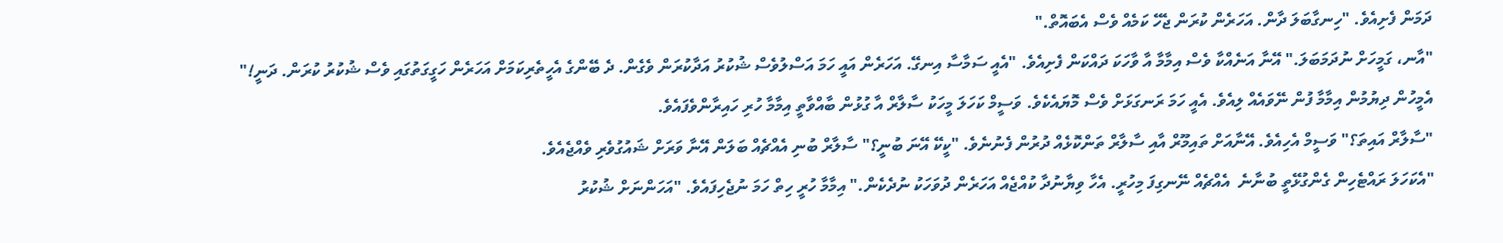ދަމަން ފެށިއެވެ. "ހިނގާބަލަ ދާން. އަހަރެން ކުރަން ޖެހޭ ކަމެއް ވެސް އެބައޮތް."
"އާނ، ގަމީހަށް ނުދަމަބަލަ." އޭނާ އަނެއްކާ ވެސް އިމާމާ އާ ވާހަކަ ދައްކަން ފެށިއެވެ. "އެއީ ސަމާސާ އިނގޭ. އަހަރެން އައީ ހަމަ އަސްލުވެސް ޝުކުރު އަދާކުރަން ވެގެން. ދެ ބޭންގެ އެހީތެރިކަމަށް އަހަރެން ހަގީގަތުގައި ވެސް ޝުކުރު ކުރަން. ދަނީ!"
އެމީހުން ދިޔުމުން އިމާމާ ފުން ނޭވައެއް ލިއެވެ. އެއީ ހަމަ ރަނގަޅަށް ވެސް މޮޔައެކެވެ. ވަސީމް ކަހަލަ މީހަކު ސާލާރް އާ ގުޅުން ބާއްވާތީ އިމާމާ ހުރި ހައިރާންވެފައެވެ.
"ސާލާރް އައިތަ؟" ވަސީމް އެހިއެވެ. އޭނާއަށް ތައިމޫރް އާއި ސާލާރް ތަންކޮޅެއް ދުރުން ފެނުނެވެ. "ކީކޭ އޭނަ ބުނީ؟" ސާލާރް ބުނި އެއްޗެއް ބަލަން އޭނާ ވަރަށް ޝައުގުވެރި ވެއްޖެއެވެ.
"އެކަހަލަ ރައްޓެހިން ގެންގުޅޭތީ ބުނާނެ  އެއްޗެއް ނޭނގިފަ މިހުރީ. އެހާ ވިޔާނުދާ ކުއްޖެއް އަހަރެން ދުވަހަކު ނުދެކެން." އިމާމާ ހުރީ ހިތް ހަމަ ނުޖެހިފައެވެ. "އަހަންނަށް ޝުކުރު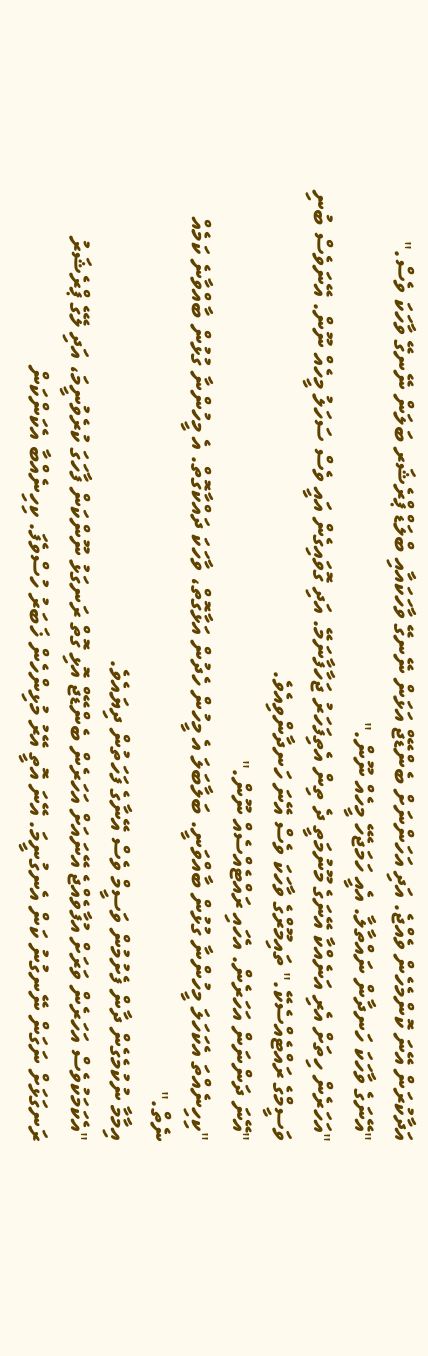އަދާކުރަން އޭނަ ކޮންމެހެން ވެއްޖެ. އަދި އަހަންނަށް ބެންޑޭޖް އަޅަން ނޭނގޭ ވާހަކައާއި ބްލަޑް ޕްރެޝަރ ބަލަން ނޭނގޭ ވާހަކަ ވެސް."
"އޭނަގެ ވާހަކަ ހަނދާން ނައްތާލާ. އެއީ ހަމަޖެހޭ މީހެއް ނޫން."
"އަހަރެން ހިތަށް އެރި އަނެއްކާ އޭނަގެ މޫނުމަތީ ދެ ތިން އެތިފަހަރު ޖަހާފާނަމޭ. އަދި ގޮވައިގެން އައީ ވެސް ސަހަލު މީހެއް ނޫން. އޭނަވެސް ބުނި ވަސީމްގެ ރައްޓެއްސެކޭ." ތައިމޫރްގެ ވާހަކަ ވެސް އޭނަ ހަނދާންވިއެވެ.
"އޭނަ ދަންނަން އަހަރެން. އެހައި ރައްޓެއްސެއް ނޫން."
"ކިހިނެއްތަ އެކަހަލަ މީހުންނާ ގުޅުން ބާއްވަނީ. ބަލާބަލަ އެ މީހުން ހެދުން އަޅާގޮތް، ވާހަކަ ދައްކާގޮތް. އެ މީހުންނާ ގުޅުން ބާއްވާނެ ކަމެއް ނެތް."
އިމާމާ ނުކުމެގެން ދާން ފެށުމުން ވަސީމް ވެސް އޭނާގެ ފަހަތުން ދިޔައެވެ.
"އެކަމަކުވެސް އަހަރެން ވަރަށް އުފާވެއްޖެ އޭނައަށް އަހަރެން ބެންޑޭޖް އޮޅި ގޮތް ރަނގަޅު ނޫންކަން ފާހަގަ ކުރެވުނީމަ، އަދި ލޭގެ ޕްރެޝަރު ރަނގަޅަށް ނަގަން ނޭނގުނު ކަން އެނގުނީމަ. އޭނަ އޮތީ އޭރު މުޅިންހެން ޚަބަރު ހުސްވެފަ. ކިހިނެއްބާ އެކަންކަން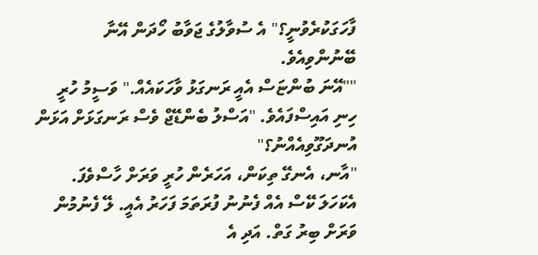ފާހަގަކުރެވުނީ؟" އެ ސުވާލުގެ ޖަވާބު ހޯދަން އޭނާ ބޭނުންވިއެވެ.
""އޭނަ ބުންޏަސް އެއީ ރަނގަޅު ވާހަކައެއް." ވަސީމު ހުރީ ހިނި އައިސްފައެވެ. "އަސްލު ބެންޑޭޖް ވެސް ރަނގަޅަށް އަޅަން އުނދަގޫވިއެއްނު؟"
"އާނ، އެނގޭ ތިކަން، އަހަރެން ހުރީ ވަރަށް ހާސްވެފަ. އެކަހަލަ ކޭސް އެއް ފެނުނު ފުރަތަމަ ފަހަރު އެއީ. ލޭ ފެނުމުން ވަރަށް ބިރު ގަތް. އަދި އެ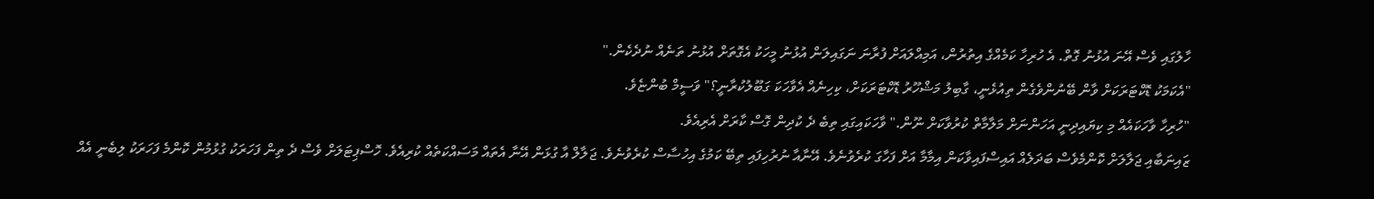ހާލުގައި ވެސް އޭނަ އުޅުނު ގޮތް. އެ ހުރިހާ ކަމެއްގެ އިތުރުން، އަމިއްލައަށް ފުރާނަ ނަގައިލަން އުޅުނު މީހަކު އެގޮތަށް އުޅުނު ތަނެއް ނުދެކެން."
"އެކަމަކު ޑޮކްޓަރަކަށް ވާން ބޭނުންވެގެން ތިއުޅެނީ، ގާބިލު މަޝްހޫރު ޑޮކްޓަރަކަށް، ކިހިނެއް އެވާހަކަ ގަބޫލުކުރާނީ؟" ވަސީމް ބުންޏެވެ.
"ހުރިހާ ވާހަކައެއް މި ކިޔައިދިނީ އަހަންނަށް މަލާމާތް ކުރުވާކަށް ނޫން." ވާހަކައިގައި ތިބެ ދެ ކުދިން ގޮސް ކާރަށް އެރިއެވެ.
ޒައިނަބާއި ޖަލާލަށް ކޮންމެވެސް ބަދަލެއް އައިސްފައިވާކަން އިމާމާ އަށް ފަހާގަ ކުރެވުނެވެ. އޭނާއާ ނުރުހިފައި ތިބޭ ކަމުގެ އިހުސާސް ކުރެވުނެވެ. ޖަލާލް އާ ގުޅަން އޭނާ އެތައް މަސައްކަތެއް ކުރިއެވެ. ހޮސްޕިޓަލަށް ވެސް ދެ ތިން ފަހަރަކު ގުޅުމުން ކޮންމެ ފަހަރަކު ލިބެނީ އެއް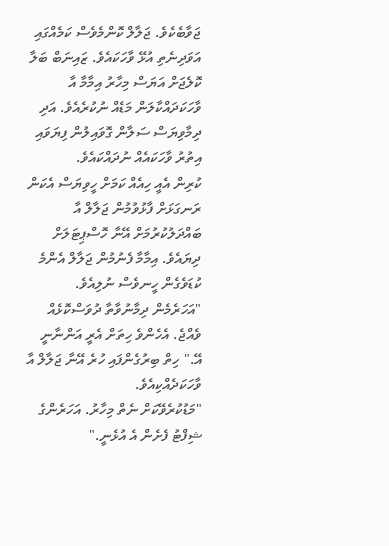ޖަވާބެކެވެ. ޖަލާލް ކޮންމެވެސް ކަމެއްގައި އަވަދިނެތި އުޅޭ ވާހަކައެވެ. ޒައިނަބް ބަލާ ކޮލެޖަށް އަޔަސް މިހާރު އިމާމާ އާ ވާހަކަދައްކާލަން މަޑެއް ނުކުރެއެވެ. އަދި ދިމާވިޔަސް ސަލާން ގޮވައިލުން ފިޔަވައި އިތުރު ވާހަކައެއް ނުދައްކައެވެ.
ކުރިން އެއީ ހިއެއް ކަމަށް ހީވިޔަސް އެކަން ރަނގަޅަށް ފާޅުވުމުން ޖަލާލް އާ ބައްދަލުކުރުމަށް އޭނާ ހޮސްޕިޓަލަށް ދިޔައެވެ. އިމާމާ ފެނުމުން ޖަލާލް އެންމެ ކުޑަވެގެން ހީނވެސް ނުލިއެވެ.
"އަހަރެމެން ދިމާނުވާތާ ދުވަސްކޮޅެއް ވެއްޖެ. އެހެންވެ ހިތަށް އެރީ އަންނާނީ އޭ." ހިތް ބިރުގެންފައި ހުރެ އޭނާ ޖަލާލް އާ ވާހަކަދެއްކިއެވެ.
"މަޑުކުރެވޭކަށް ނެތް މިހާރު. އަހަރެންގެ ޝިފްޓު ފެށެން އެ އުޅެނީ."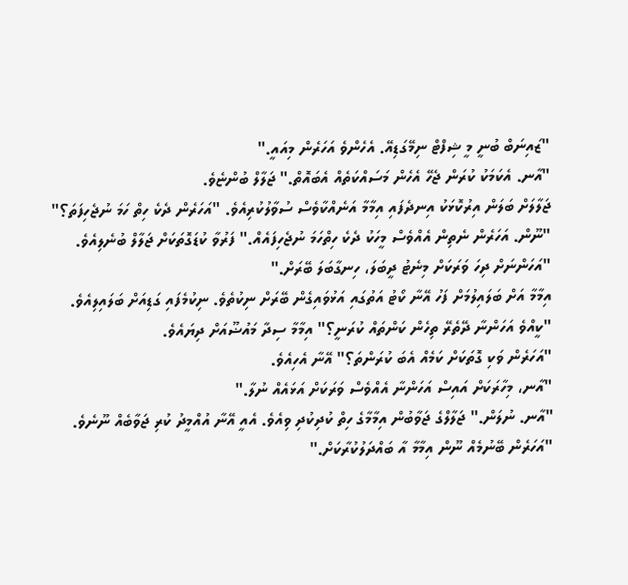"ޒައިނަބް ބުނީ މީ ޝިފްޓް ނިމޭގަޑިއޭ. އެހެންވެ އަހަރެން މިއައީ."
"އާނ. އެކަމަކު ކުރަން ޖެހޭ އެހެން މަސައްކަތެއް އެބައޮތް." ޖަލާލް ބުންޏެވެ.
ޖަލާލަށް ބަލަން އިރުކޮޅަކު އިނދެފައި އިމާމާ އަނެއްކާވެސް ސުވާލުކުރިއެވެ. "އަހަރެން ދެކެ ހިތް ހަމަ ނުޖެހިފަތަ؟"
"ނޫން. އަހަރެން ނެތިން އެއްވެސް މީހަކު ދެކެ ހިތްހަމަ ނުޖެހިފައެއް." ފަރުވާ ކުޑަގޮތަކަށް ޖަލާލް ބުނެލިއެވެ.
"އަހަންނަށް ދިހަ ވަރަކަށް މިނެޓު ދީބަލަ، ހިނގާބަލަ ބޭރަށް."
އިމާމާ އަށް ބަލައިލުމަށް ފަހު އޭނާ ކޯޓު އަތުގައި އަޅުވައިގެން ބޭރަށް ނިކުތެވެ. ނިކުމެފައި ގަޑިއަށް ބަލައިލިއެވެ.
"ކީއްވެ އަހަންނާ ދޭތެރޭ ތިހެން ކަންތައް ކުރަނީ؟" އިމާމާ ސިދާ މައުޟޫއަށް ދިޔައެވެ.
"އަހަރެން ވަކި ގޮތަކަށް ކަމެއް އެބަ ކުރަންތަ؟" އޭނާ އެހިއެވެ.
"އާނ، މިހާރަކަށް އައިސް އަހަންނާ އެއްވެސް ވަރަކަށް އަޅައެއް ނުލާ."
"އާނ. ނުލަން." ޖަލާލްގެ ޖަވާބުން އިމާމާގެ ހިތް ކުދިކުދި ވިއެވެ. އެއީ އޭނާ އުއްމީދު ކުރި ޖަވާބެއް ނޫނެވެ. "އަހަރެން ބޭނުމެއް ނޫން އިމާމާ އާ ބައްދަލުކުރާކަށް."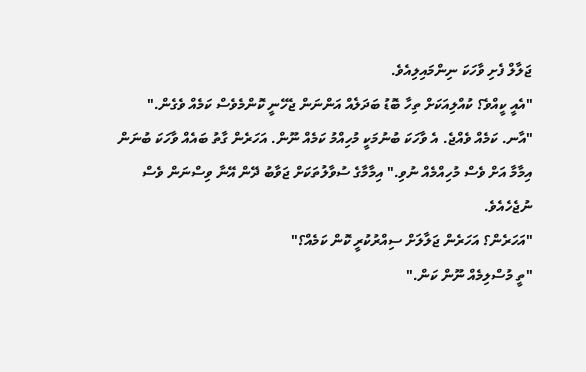ޖަލާލް ފެށި ވާހަކަ ނިންމައިލިއެވެ.
"އެއީ ކީއްވެ؟ ކުއްލިއަކަށް ތިހާ ބޮޑު ބަދަލެއް އަންނަން ޖެހޭނީ ކޮންމެވެސް ކަމެއް ވެގެން."
"އާނ. ކަމެއް ވެއްޖެ. އެ ވާހަކަ ބުނުމަކީ މުހިއްމު ކަމެއް ނޫން. އަހަރެން ގާތު ބައެއް ވާހަކަ ބުނަން އިމާމާ އަށް ވެސް މުހިއްމެއް ނުވި." އިމާމާގެ ސުވާލުތަކަށް ޖަވާބު ދޭން އޭނާ ވިސްނަން ވެސް ނުޖެހެއެވެ.
"އަހަރެން؟ އަހަރެން ޖަލާލަށް ސިއްރުކުރީ ކޮން ކަމެއް؟"
"ތީ މުސްލިމެއް ނޫން ކަން."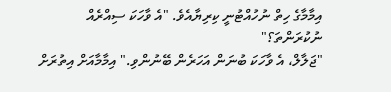އިމާމާގެ ހިތް ނުހުއްޓުނީ ކިރިޔާއެވެ. "އެ ވާހަކަ ސިއްރެއް ނުކުރަންތަ؟"
"ޖަލާލް، އެ ވާހަކަ ބުނަން އަހަރެން ބޭނުންވި." އިމާމާއަށް އިތުރަށް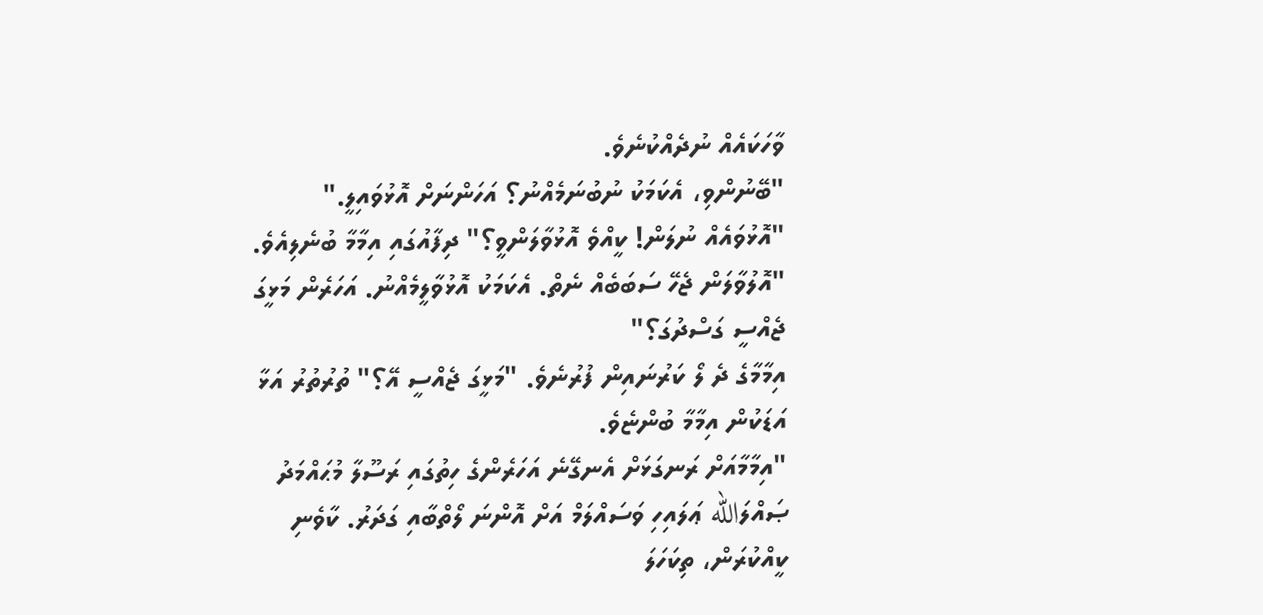ވާހަކައެއް ނުދެއްކުނެވެ.
"ބޭނުންވި، އެކަމަކު ނުބުނަމެއްނު؟ އަހަންނަށް އޮޅުވައިލީ."
"އޮޅުވައެއް ނުލަން! ކީއްވެ އޮޅުވާލަންވީ؟" ދިފާއުގައި އިމާމާ ބުނެލިއެވެ.
"އޮލުވާލަން ޖެހޭ ސަބަބެއް ނެތް. އެކަމަކު އޮޅުވާލީމެއްނު. އަހަރެން މަޅީގަ ޖެއްސީ ގަސްދުގަ؟"
އިމާމާގެ ދެ ލޯ ކަރުނައިން ފުރުނެވެ. "މަޅީގަ ޖެއްސީ އޭ؟" ތުރުތުރު އަޅާ އަޑަކުން އިމާމާ ބުންޏެވެ.
"އިމާމާއަށް ރަނގަޅަށް އެނގޭނެ އަހަރެންގެ ހިތުގައި ރަސޫލާ މުޙައްމަދު ޞައްލަالله ޢަލައިހި ވަސައްލަމް އަށް އޮންނަ ލޯތްބާއި ގަދަރު. ކާވެނި ކީއްކުރަން، ތިކަހަލަ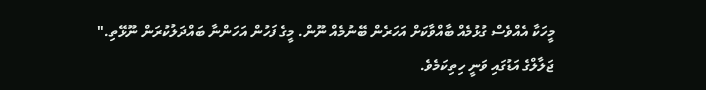މީހަކާ އެއްވެސް ގުޅުމެއް ބާއްވާކަށް އަހަރެން ބޭނުމެއް ނޫން. މީގެ ފަހުން އަހަންނާ ބައްދަލުކުރަން ނޫޅޭތި." ޖަލާލްގެ އަޑުގައި ވަނީ ހިތިކަމެވެ.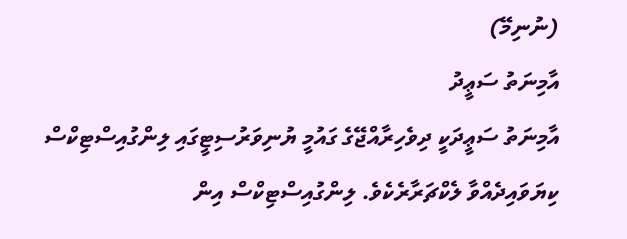(ނުނިމޭ)
އާމިނަތު ސަޢީދު
އާމިނަތު ސަޢީދަކީ ދިވެހިރާއްޖޭގެ ގައުމީ ޔުނިވަރުސިޓީގައި ލިންގުއިސްޓިކްސް ކިޔަވައިދެއްވާ ލެކްޗަރާރެކެވެ. ލިންގުއިސްޓިކްސް އިން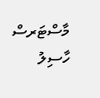މާސްޓަރސް ހާސިލު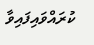ކުރައްވައިފައިވާ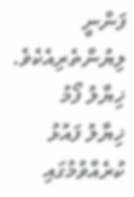ފަންނީ ލިޔުންތެރިއެކެވެ.
ޚިޔާލު ފޯމު
ޚިޔާލު ފައުޅު ކުރެއްވުމުގައި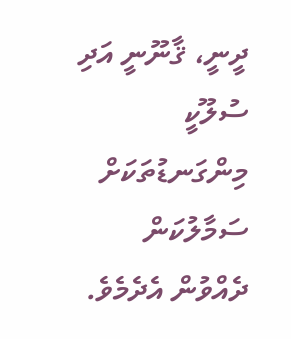ދީނީ، ޤާނޫނީ އަދި ސުލޫކީ މިންގަނޑުތަކަށް ސަމާލުކަން ދެއްވުން އެދެމެވެ.